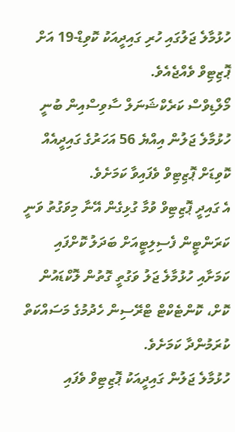ހުޅުމާލެ ޖަލުގައި ހުރި ގައިދީއަކު ކޮވިޑް-19 އަށް ޕޮޒިޓިވް ވެއްޖެއެވެ.
މޯލްޑިވްސް ކަރެކްޝަނަލް ސާވިސްއިން ބުނީ ހުޅުމާލެ ޖަލުން އިއްޔެ 56 އަހަރުގެ ގައިދީއެއް ކޮވިޑަށް ޕޮޒިޓިވް ވެފައިވާ ކަމަށެވެ.
އެ ގައިދީ ޕޮޒިޓިވް ވުމާ ގުޅިގެން އޭނާ މިވަގުތު ވަނީ ކަރަންޓީން ފެސިލިޓީއަށް ބަދަލު ކޮށްފައި ކަމަށާއި ހުޅުމާލެ ޖަލު ވަގުތީ ގޮތުން ލޮކްޑައުން ކޮށް، ކޮންޓެކްޓް ޓްރޭސިން ހެދުމުގެ މަސައްކަތް ކުރަމުންދާ ކަމަށެވެ.
ހުޅުމާލެ ޖަލުން ގައިދީއަކު ޕޮޒިޓިވް ވެފައި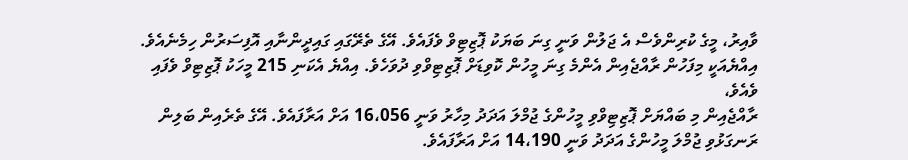ވާއިރު، މީގެ ކުރިންވެސް އެ ޖަލުން ވަނީ ގިނަ ބަޔަކު ޕޮޒިޓިވް ވެފައެވެ. އޭގެ ތެރޭގައި ގައިދީންނާއި އޮފިސަރުން ހިމެނެއެވެ.
އިއްޔެއަކީ މިފަހުން ރާއްޖެއިން އެންމެ ގިނަ މީހުން ކޮވިޑަށް ޕޮޒިޓިވްވި ދުވަހެވެ. އިއްޔެ އެކަނި 215 މީހަކު ޕޮޒިޓިވް ވެފައި ވެއެވެ،
ރާއްޖެއިން މި ބައްޔަށް ޕޮޒިޓިވްވި މީހުންގެ ޖުމްލަ އަދަދު މިހާރު ވަނީ 16،056 އަށް އަރާފައެވެ. އޭގެ ތެރެއިން ބަލިން ރަނގަޅުވި ޖުމްލަ މީހުންގެ އަދަދު ވަނީ 14،190 އަށް އަރާފައެވެ.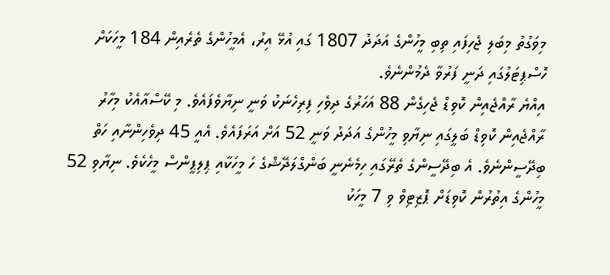މިވަގުތު މިބަލި ޖެހިފައި ތިބި މީހުންގެ އަދަދު 1807 ގައި އުޅޭ އިރު، އެމީހުންގެ ތެރެއިން 184 މީހަކަށް ހޮސްޕިޓަލުގައި ދަނީ ފަރުވާ ދެމުންނެވެ.
އިއްޔެ ރާއްޖެއިން ކޮވިޑް ޖެހިގެން 88 އަހަރުގެ ދިވެހި ފިރިހެނަކު ވަނީ ނިޔާވެފައެވެ. މި ކޭސްއާއެކު މިހާރު ރާއްޖެއިން ކޮވިޑް ބަލީގައި ނިޔާވި މީހުންގެ އަދަދު ވަނީ 52 އަށް އަރަފައެވެ. އެއީ 45 ދިވެހިންނާއި ހަތް ބިދޭސީންނެވެ. އެ ބިދޭސީންގެ ތެރޭގައި ހިމެނެނީ ބަންގްލަދޭޝްގެ ހަ މީހަކާއި ޕިލިޕީންސް މީހެކެވެ. ނިޔާވި 52 މީހުންގެ އިތުރުން ކޮވިޑަށް ޕޮޒިޓިވް ވި 7 މީހަކު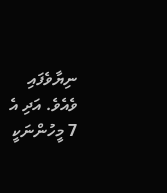ނިޔާވެފައި ވެއެވެ. އަދި އެ 7 މީހުންނަކީ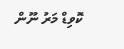ކޮވިޑް މަރު ނޫން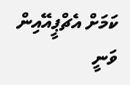ކަމަށް އެޗްޕީއޭއިން ވަނީ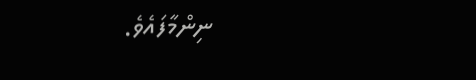ނިންމާފައެވެ.